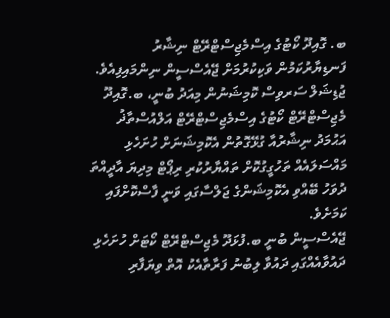ބ. ގޮއިދޫ ކޯޓުގެ އިސްމެޖިސްޓްރޭޓް ނިޝާރު ފަނޑިޔާރުކަމުން ވަކިކުރުމަށް ޖޭއެސްސީން ނިންމައިފިއެވެ.
ޖުޑިޝަލް ސަރވިސް ކޮމިޝަނުން މިއަދު ބުނީ، ބ.ގޮއިދޫ މެޖިސްޓްރޭޓް ކޯޓުގެ އިސްމެޖިސްޓްރޭޓް އަލްއުސްތާޛު އަޙުމަދު ނިޝާރުއާ ގުޅޭގޮތުން އެކޮމިޝަނަށް ހުށަހެޅި މައްސަލައެއް ތަހުގީގުކޮށް ތައްޔާރުކުރި ރިޕޯޓް މިދިޔަ އާދީއްތަ ދުވަހު ބޭއްވި އެކޮމިޝަންގެ ޖަލްސާގައި ވަނީ ފާސްކޮށްފައި ކަމަށެވެ.
ޖޭއެސްސީން ބުނީ ބ.ފުޅަދޫ މެޖިސްޓްރޭޓް ކޯޓަށް ހުށަހެޅި ދައުވާއެއްގައި ދައުވާ ލިބުނު ފަރާތާއެކު އޮތް ވިޔަފާރި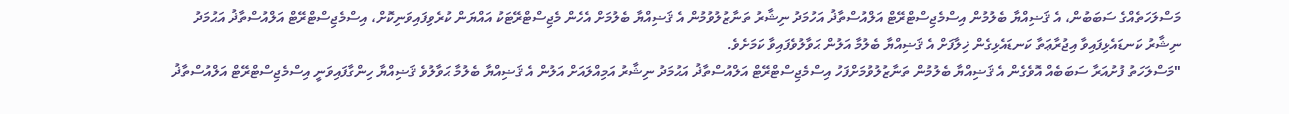މަސްލަހަތެއްގެ ސަބަބުން، އެ ޤަޟިއްޔާ ބެލުމުން އިސްމެޖިސްޓްރޭޓް އަލްއުސްތާޛު އަހުމަދު ނިޝާރު ތަނާޒުލުވުމުން އެ ޤަޟިއްޔާ ބެލުމަށް އެހެން މެޖިސްޓްރޭޓަކު އައްޔަން ކުރެވިފައިވަނިކޮށް، އިސްމެޖިސްޓްރޭޓް އަލްއުސްތާޛު އަޙުމަދު ނިޝާރު ކަނޑައެޅިފައިވާ އިޖުރާޢަތާ ކަނޑައެޅިގެން ޚިލާފަށް އެ ޤަޟިއްޔާ ބެލުމާ އަލުން ޙަވާލުވެފައިވާ ކަމަށެވެ.
"މަސްލަހަތު ފުށުއަރާ ސަބަބެއް އޮވެގެން އެ ޤަޟިއްޔާ ބެލުމުން ތަނާޒުލުވުމަށްފަހު އިސްމެޖިސްޓްރޭޓް އަލްއުސްތާޛު އަޙުމަދު ނިޝާރު އަމިއްލައަށް އަލުން އެ ޤަޟިއްޔާ ބެލުމާ ޙަވާލުވެ ޤަޟިއްޔާ ހިންގާފައިވަނީ އިސްމެޖިސްޓްރޭޓް އަލްއުސްތާޛު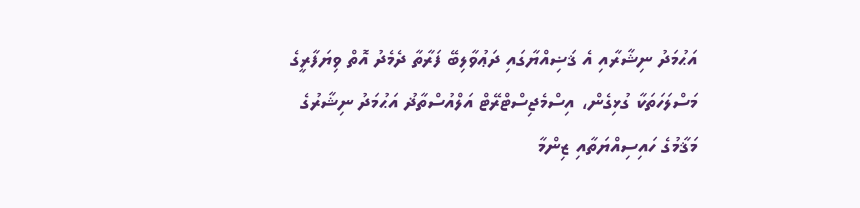އަޙުމަދު ނިޝާރާއި އެ ޤަޟިއްޔާގައި ދަޢުވާލިބޭ ފަރާތާ ދެމެދު އޮތް ވިޔަފާރީގެ މަސްލަހަތަކާ ގުޅިގެން، އިސްމެޖިސްޓްރޭޓް އަލްއުސްތާޛު އަޙުމަދު ނިޝާރުގެ މަޤާމުގެ ހައިސިއްޔަތާއި ޒިންމާ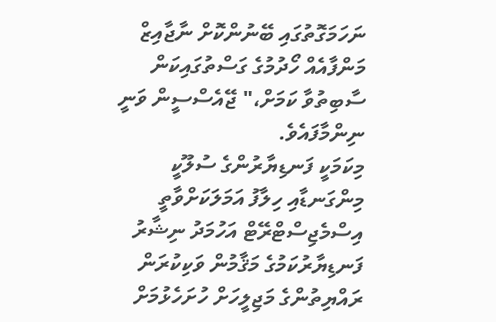ނަހަމަގޮތުގައި ބޭނުންކޮށް ނާޖާއިޒް މަންފާއެއް ހޯދުމުގެ ގަސްތުގައިކަން ސާބިތުވާ ކަމަށް،" ޖޭއެސްސީން ވަނީ ނިންމާފައެވެ.
މިކަމަކީ ފަނޑިޔާރުންގެ ސުލޫކީ މިންގަނޑާއި ހިލާފު އަމަލަކަށްވާތީ އިސްމެޖިސްޓްރޭޓް އަހުމަދު ނިޝާރު ފަނޑިޔާރުކަމުގެ މަޤާމުން ވަކިކުރަން ރައްޔިތުންގެ މަޖިލީހަށް ހުށަހެޅުމަށް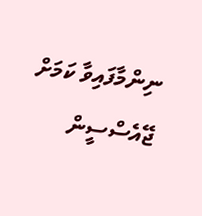ނިންމާފައިވާ ކަމަށް ޖޭއެސްސީން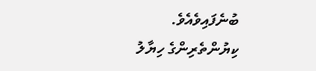ބުނެފައިވެއެވެ.
ކިޔުންތެރިންގެ ހިޔާލު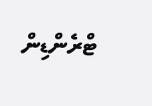ޓްރެންޑިން